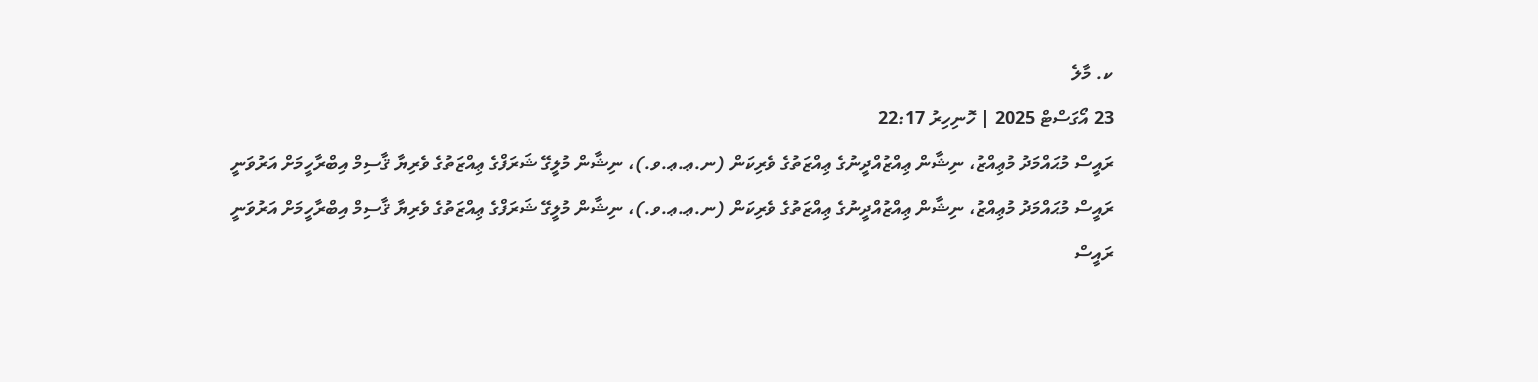ކ. މާލެ
23 އޯގަސްޓް 2025 | ހޮނިހިރު 22:17
ރައީސް މުޙައްމަދު މުޢިއްޒު، ނިޝާން ޢިއްޒުއްދީނުގެ ޢިއްޒަތުގެ ވެރިކަން (ނ.ޢ.ޢ.ވ.)، ނިޝާން މުލީގޭ ޝަރަފްގެ ޢިއްޒަތުގެ ވެރިޔާ ޤާސިމް އިބްރާހީމަށް އަރުވަނީ
ރައީސް މުޙައްމަދު މުޢިއްޒު، ނިޝާން ޢިއްޒުއްދީނުގެ ޢިއްޒަތުގެ ވެރިކަން (ނ.ޢ.ޢ.ވ.)، ނިޝާން މުލީގޭ ޝަރަފްގެ ޢިއްޒަތުގެ ވެރިޔާ ޤާސިމް އިބްރާހީމަށް އަރުވަނީ
ރައީސް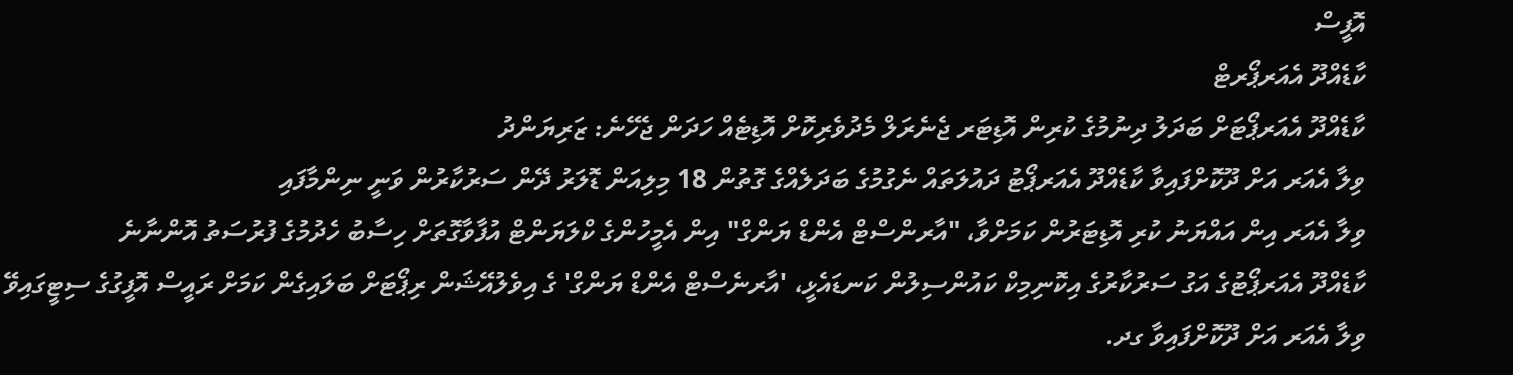އޮފީސް
ކާޑެއްދޫ އެއަރޕޯރޓް
ކާޑެއްދޫ އެއަރޕޯޓަށް ބަދަލު ދިނުމުގެ ކުރިން އޮޑިޓަރ ޖެނެރަލް މެދުވެރިކޮށް އޮޑިޓެއް ހަދަން ޖެހޭނެ: ޒަރިޔަންދު
ވިލާ އެއަރ އަށް ދޫކޮށްފައިވާ ކާޑެއްދޫ އެއަރޕޯޓު ދައުލަތައް ނެގުމުގެ ބަދަލެއްގެ ގޮތުން 18 މިލިއަން ޑޮލަރު ދޭން ސަރުކާރުން ވަނީ ނިންމާފައި
ވިލާ އެއަރ އިން އައްޔަނު ކުރި އޮޑިޓަރުން ކަމަށްވާ، "އާރންސްޓް އެންޑް ޔަންގް" އިން އެމީހުންގެ ކްލަޔަންޓް އުފާވާގޮތަށް ހިސާބު ހެދުމުގެ ފުރުސަތު އޮންނާނެ
ކާޑެއްދޫ އެއަރޕޯޓުގެ އަގު ސަރުކާރުގެ އިކޮނިމިކް ކައުންސިލުން ކަނޑައެޅީ، 'އާރނެސްޓް އެންޑް ޔަންގް' ގެ އިވެލުއޭޝަން ރިޕޯޓަށް ބަލައިގެން ކަމަށް ރައީސް އޮފީގުގެ ސިޓީގައިވޭ
ވިލާ އެއަރ އަށް ދޫކޮށްފައިވާ ގދ.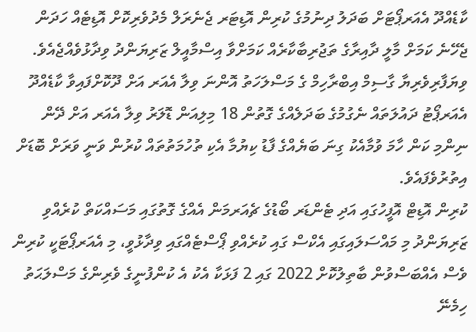ކާޑެއްދޫ އެއަރޕޯޓަށް ބަދަލު ދިނުމުގެ ކުރިން އޮޑިޓަރ ޖެނެރަލް މެދުވެރިކޮށް އޮޑިޓެއް ހަދަން ޖެހޭނެ ކަމަށް މާލީ ދާއިރާގެ ތަޖުރިބާކާރެއް ކަމަށްވާ އިސްމާއީލް ޒަރިޔަންދު ވިދާޅުވެއްޖެއެވެ.
ވިޔަފާރިވެރިޔާ ގާސިމް އިބްރާހިމް ގެ މަސްލަހަތު އޮންނަ ވިލާ އެއަރ އަށް ދޫކޮށްފައިވާ ކާޑެއްދޫ އެއަރޕޯޓު ދައުލަތައް ނެގުމުގެ ބަދަލެއްގެ ގޮތުން 18 މިލިއަން ޑޮލަރު ވިލާ އެއަރ އަށް ދޭން ނިންމި ކަން ހާމަ ވުމާއެކު ގިނަ ބަޔެއްގެ ފާޑު ކިޔުމާ އެކި ތުހުމަތުތައް ކުރުން ވަނީ ވަރަށް ބޮޑަށް އިތުރުވެފައެވެ.
ކުރިން އޮޑިޓް އޮފީހުގައި އަދި ޓެންޑަރ ބޯޑުގެ ޗެއަރމަން އެއްގެ ގޮތުގައި މަސައްކަތް ކުރެއްވި ޒަރިޔަންދު މި މައްސަލައިގައި އެކްސް ގައި ކުރެއްވި ޕޯސްޓެއްގައި ވިދާޅުވީ، މި އެއަރޕޯޓަކީ ކުރިން ވެސް އެއްބަސްވުން ބާތިލުކޮށް 2022 ގައި 2 ފަޅަކާ އެކު އެ ކުންފުނީގެ ވެރިންގެ މަސްލަޙަތު ހިމެނޭ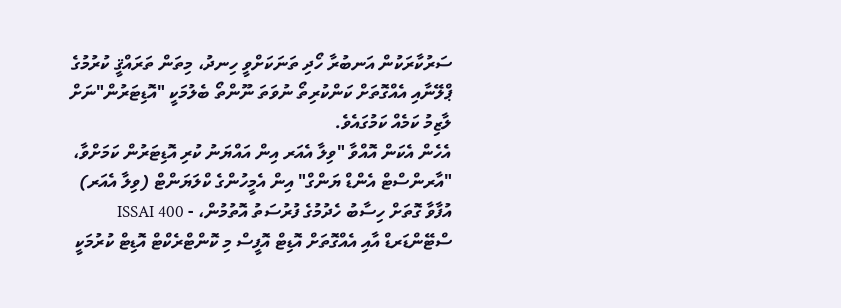ސަރުކާރަކުން އަނބުރާ ހޯދި ތަނަކަށްވީ ހިނދު، މިތަން ތަރައްޤީ ކުރުމުގެ ޕްލޭނާއި އެއްގޮތަށް ކަންކުރިތޯ ނުވަތަ ނޫންތޯ ބެލުމަކީ "އޮޑިޓަރުން"ނަށް ލާޒިމު ކަމެއް ކަމުގައެވެ.
އެހެން އެކަން އޮއްވާ "ވިލާ އެއަރ އިން އައްޔަނު ކުރި އޮޑިޓަރުން ކަމަށްވާ، "އާރންސްޓް އެންޑް ޔަންގް" އިން އެމީހުންގެ ކްލަޔަންޓް (ވިލާ އެއަރ) އުފާވާ ގޮތަށް ހިސާބު ހެދުމުގެ ފުރުސަތު އޮތުމުން، - ISSAI 400 ސްޓޭންޑަރޑް އާއި އެއްގޮތަށް އޮޑިޓް އޮފީސް މި ކޮންޓްރެކްޓް އޮޑިޓް ކުރުމަކީ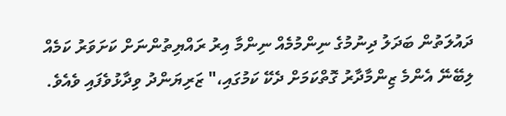ދައުލަތުން ބަދަލު ދިނުމުގެ ނިންމުމެއް ނިންމާ އިރު ރައްޔިތުންނަށް ކަށަވަރު ކަމެއް ލިބޭނޭ އެންމެ ޒިންމާދާރު ގޮތްކަމަށް ދެކޭ ކަމުގައި،" ޒަރިޔަންދު ވިދާޅުވެފައި ވެއެވެ.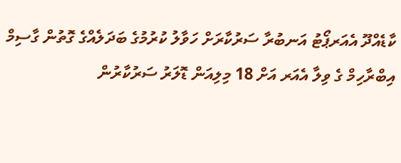ކާޑެއްދޫ އެއަރޕޯޓު އަނބުރާ ސަރުކާރަށް ހަވާލު ކުރުމުގެ ބަދަލެއްގެ ގޮތުން ގާސިމް އިބްރާހިމް ގެ ވިލާ އެއަރ އަށް 18 މިލިއަން ޑޮލަރު ސަރުކާރުން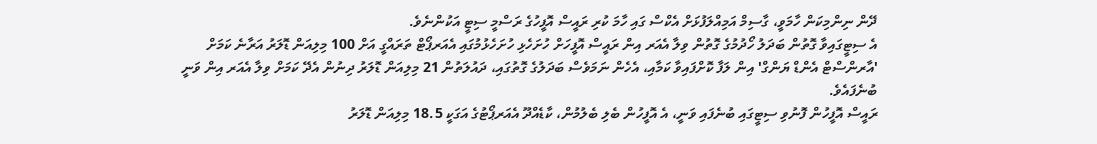ދޭން ނިންމިކަން ހާމަވީ، ގާސިމް އަމިއްލަފުޅަށް އެކްސް ގައި ހާމަ ކުރި ރައީސް އޮފީހުގެ ރަސްމީ ސިޓީ އަކުންނެވެ.
އެ ސިޓީގައިވާ ގޮތުން ބަދަލު ހޯދުމުގެ ގޮތުން ވިލާ އެއަރ އިން ރައީސް އޮފީހަށް ހުށަހެޅި ހުށަހެޅުމުގައި އެއަރޕޯޓް ތަރައްގީ އަށް 100 މިލިއަން ޑޮލަރު އަރާނެ ކަމަށް 'އާރންސްޓް އެންޑް ޔަންގް' އިން ލަފާ ކޮށްފައިވާ ކަމާއި، އެހެން ނަމަވެސް ބަދަލުގެ ގޮތުގައި، ދައުލަތުން 21 މިލިއަން ޑޮލަރު ދިނުން އެދޭ ކަމަށް ވިލާ އެއަރ އިން ވަނީ ބުނެފައެވެ.
ރައީސް އޮފީހުން ފޮނުވި ސިޓީގައި ބުނެފައި ވަނީ، އެ އޮފީހުން ބެލި ބެލުމުން، ކާޑެއްދޫ އެއަރޕޯޓުގެ އަގަކީ 18.5 މިލިއަން ޑޮލަރު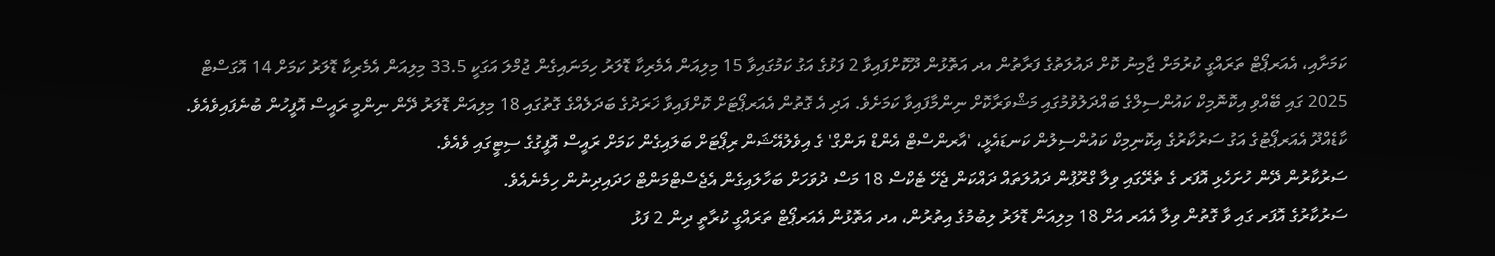ކަމަށާއި، އެއަރޕޯޓް ތަރައްގީ ކުރުމަށް ޖާމިނު ކޮށް ދައުލަތުގެ ފަރާތުން އދ އަތޮޅުން ދޫކޮށްފައިވާ 2 ފަޅުގެ އަގު ކަމުގައިވާ 15 މިލިއަން އެމެރިކާ ޑޮލަރު ހިމަނައިގެން ޖުމްލަ އަގަކީ 33.5 މިލިއަން އެމެރިކާ ޑޮލަރު ކަމަށް 14 އޮގަސްޓް 2025 ގައި ބޭއްވި އިކޮނޮމިކް ކައުންސިލްގެ ބައްދަލުވުމުގައި މަޝްވަރާކޮށް ނިންމާފައިވާ ކަމަށެވެ. އަދި އެ ގޮތުން އެއަރޕޯޓަށް ކޮށްފައިވާ ޚަރަދުގެ ބަދަލެއްގެ ގޮތުގައި 18 މިލިއަން ޑޮލަރު ދޭން ނިންމީ ރައީސް އޮފީހުން ބުނެފައިވެއެވެ.
ކާޑެއްދޫ އެއަރޕޯޓުގެ އަގު ސަރުކާރުގެ އިކޮނިމިކް ކައުންސިލުން ކަނޑައެޅީ، 'އާރންސްޓް އެންޑް ޔަންގް' ގެ އިވެލުއޭޝަން ރިޕޯޓަށް ބަލައިގެން ކަމަށް ރައީސް އޮފީގުގެ ސިޓީގައި ވެއެވެ.
ސަރުކާރުން ދޭން ހުށަހެޅި އޮފަރ ގެ ތެރޭގައި ވިލާ ގްރޫޕުން ދައުލަތައް ދައްކަން ޖެހޭ ޓެކްސް 18 މަސް ދުވަހަށް ބަހާލައިގެން އެޖެސްޓްމަންޓް ހަދައިދިނުން ހިމެނެއެވެ.
ސަރުކާރުގެ އޮފަރ ގައި ވާ ގޮތުން ވިލާ އެއަރ އަށް 18 މިލިއަން ޑޮލަރު ލިބުމުގެ އިތުރުން، އދ އަތޮޅުން އެއަރޕޯޓް ތަރައްގީ ކުރާތީ ދިން 2 ފަޅު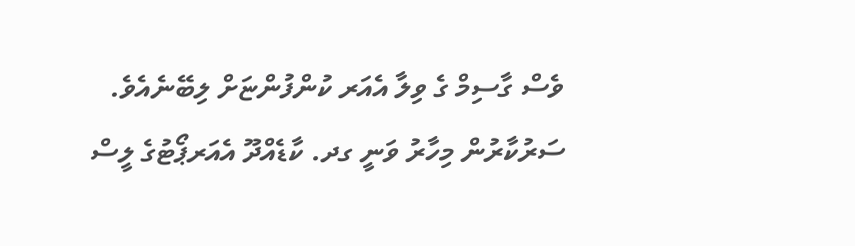ވެސް ގާސިމް ގެ ވިލާ އެއަރ ކުންފުންޏަށް ލިބޭނެއެވެ.
ސަރުކާރުން މިހާރު ވަނީ ގދ. ކާޑެއްދޫ އެއަރޕޯޓުގެ ލީސް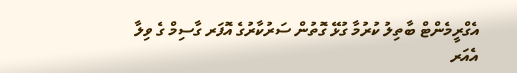އެގްރީމެންޓް ބާތިލު ކުރުމާ ގުޅޭ ގޮތުން ސަރުކާރުގެ އޮފަރ ގާސިމް ގެ ވިލާ އެއަރ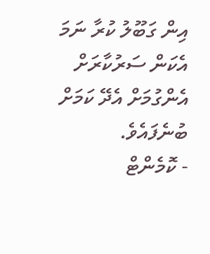އިން ގަބޫލު ކުރާ ނަމަ އެކަން ސަރުކާރަށް އެންގުމަށް އެދޭ ކަމަށް ބުނެފައެވެ.
- ކޮމެންޓް